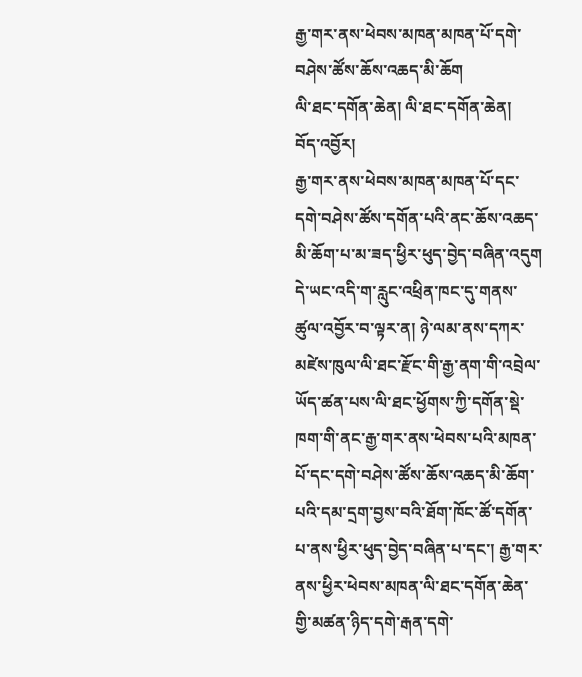རྒྱ་གར་ནས་ཕེབས་མཁན་མཁན་པོ་དགེ་བཤེས་ཚོས་ཆོས་འཆད་མི་ཆོག
ལི་ཐང་དགོན་ཆེན། ལི་ཐང་དགོན་ཆེན།
བོད་འབྱོར།
རྒྱ་གར་ནས་ཕེབས་མཁན་མཁན་པོ་དང་དགེ་བཤེས་ཚོས་དགོན་པའི་ནང་ཆོས་འཆད་མི་ཆོག་པ་མ་ཟད་ཕྱིར་ཕུད་བྱེད་བཞིན་འདུག
དེ་ཡང་འདི་ག་རླུང་འཕྲིན་ཁང་དུ་གནས་ཚུལ་འབྱོར་བ་ལྟར་ན། ཉེ་ལམ་ནས་དཀར་མཛེས་ཁུལ་ལི་ཐང་རྫོང་གི་རྒྱ་ནག་གི་འབྲེལ་ཡོད་ཚན་པས་ལི་ཐང་ཕྱོགས་ཀྱི་དགོན་སྡེ་ཁག་གི་ནང་རྒྱ་གར་ནས་ཕེབས་པའི་མཁན་པོ་དང་དགེ་བཤེས་ཚོས་ཆོས་འཆད་མི་ཆོག་པའི་དམ་དྲག་བྱས་བའི་ཐོག་ཁོང་ཚོ་དགོན་པ་ནས་ཕྱིར་ཕུད་བྱེད་བཞིན་པ་དང་། རྒྱ་གར་ནས་ཕྱིར་ཕེབས་མཁན་ལི་ཐང་དགོན་ཆེན་གྱི་མཚན་ཉིད་དགེ་རྒན་དགེ་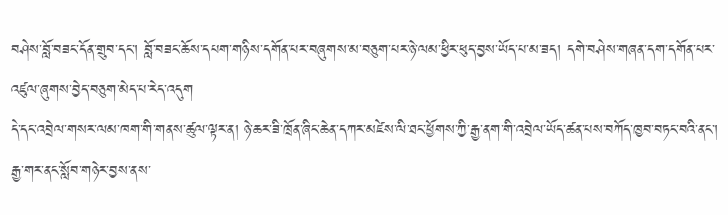བཤེས་བློ་བཟང་དོན་གྲུབ་དང་། བློ་བཟང་ཆོས་དཔག་གཉིས་དགོན་པར་བཞུགས་མ་བཅུག་པར་ཉེ་ལམ་ཕྱིར་ཕུད་བྱས་ཡོད་པ་མ་ཟད། དགེ་བཤེས་གཞན་དག་དགོན་པར་འཛུལ་ཞུགས་བྱེད་བཅུག་མེད་པ་རེད་འདུག
དེ་དང་འབྲེལ་གསར་ལམ་ཁག་གི་གནས་ཚུལ་ལྟར་ན། ཉེ་ཆར་ཟི་ཁྲོན་ཞིང་ཆེན་དཀར་མཛེས་ལི་ཐང་ཕྱོགས་ཀྱི་རྒྱ་ནག་གི་འབྲེལ་ཡོད་ཚན་པས་བཀོད་ཁྱབ་བཏང་བའི་ནང་། རྒྱ་གར་ནང་སློབ་གཉེར་བྱས་ནས་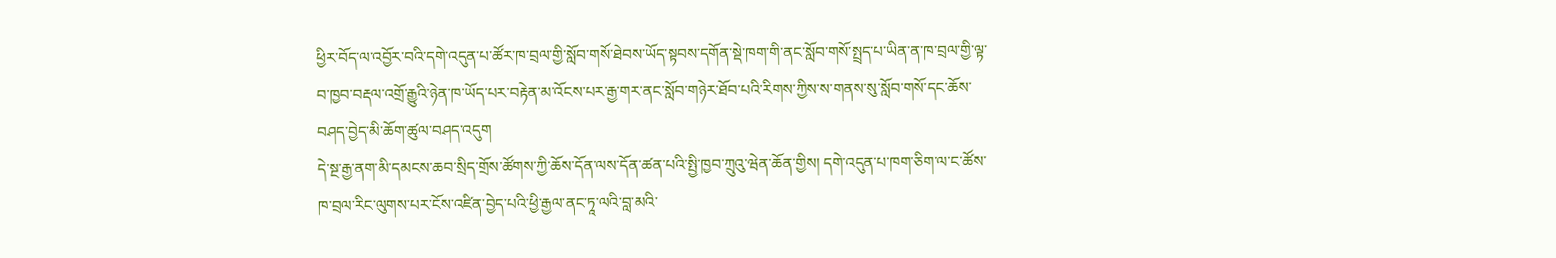ཕྱིར་བོད་ལ་འབྱོར་བའི་དགེ་འདུན་པ་ཚོར་ཁ་བྲལ་གྱི་སློབ་གསོ་ཐེབས་ཡོད་སྟབས་དགོན་སྡེ་ཁག་གི་ནང་སློབ་གསོ་སྤྲད་པ་ཡིན་ན་ཁ་བྲལ་གྱི་ལྟ་བ་ཁྱབ་བརྡལ་འགྲོ་རྒྱུའི་ཉེན་ཁ་ཡོད་པར་བརྟེན་མ་འོངས་པར་རྒྱ་གར་ནང་སློབ་གཉེར་ཐོབ་པའི་རིགས་ཀྱིས་ས་གནས་སུ་སློབ་གསོ་དང་ཆོས་བཤད་བྱེད་མི་ཆོག་ཚུལ་བཤད་འདུག
དེ་སྔ་རྒྱ་ནག་མི་དམངས་ཆབ་སྲིད་གྲོས་ཚོགས་ཀྱི་ཆོས་དོན་ལས་དོན་ཚན་པའི་སྤྱི་ཁྱབ་ཀྲུའུ་ཝེན་ཆོན་གྱིས། དགེ་འདུན་པ་ཁག་ཅིག་ལ་ང་ཚོས་ཁ་བྲལ་རིང་ལུགས་པར་ངོས་འཛིན་བྱེད་པའི་ཕྱི་རྒྱལ་ནང་ཏཱ་ལའི་བླ་མའི་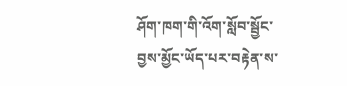ཤོག་ཁག་གི་འོག་སློབ་སྦྱོང་བྱས་མྱོང་ཡོད་པར་བརྟེན་ས་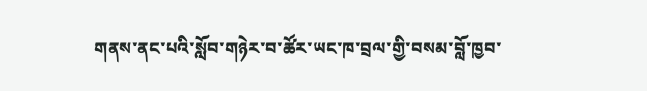གནས་ནང་པའི་སློབ་གཉེར་བ་ཚོར་ཡང་ཁ་བྲལ་གྱི་བསམ་བློ་ཁྱབ་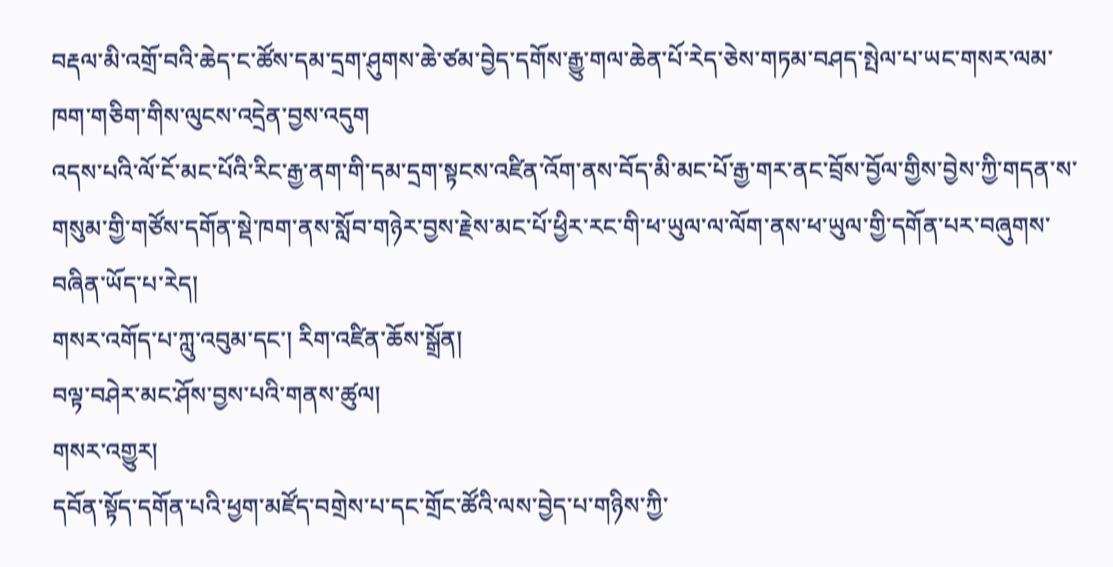བརྡལ་མི་འགྲོ་བའི་ཆེད་ང་ཚོས་དམ་དྲག་ཤུགས་ཆེ་ཙམ་བྱེད་དགོས་རྒྱུ་གལ་ཆེན་པོ་རེད་ཅེས་གཏམ་བཤད་སྤེལ་པ་ཡང་གསར་ལམ་ཁག་གཅིག་གིས་ལུངས་འདྲེན་བྱས་འདུག
འདས་པའི་ལོ་ངོ་མང་པོའི་རིང་རྒྱ་ནག་གི་དམ་དྲག་སྟངས་འཛིན་འོག་ནས་བོད་མི་མང་པོ་རྒྱ་གར་ནང་བྲོས་བྱོལ་གྱིས་བྱེས་ཀྱི་གདན་ས་གསུམ་གྱི་གཙོས་དགོན་སྡེ་ཁག་ནས་སློབ་གཉེར་བྱས་རྗེས་མང་པོ་ཕྱིར་རང་གི་ཕ་ཡུལ་ལ་ལོག་ནས་ཕ་ཡུལ་གྱི་དགོན་པར་བཞུགས་བཞིན་ཡོད་པ་རེད།
གསར་འགོད་པ་ཀླུ་འབུམ་དང་། རིག་འཛིན་ཆོས་སྒྲོན།
བལྟ་བཤེར་མང་ཤོས་བྱས་པའི་གནས་ཚུལ།
གསར་འགྱུར།
དབོན་སྟོད་དགོན་པའི་ཕྱག་མཛོད་བགྲེས་པ་དང་གྲོང་ཚོའི་ལས་བྱེད་པ་གཉིས་ཀྱི་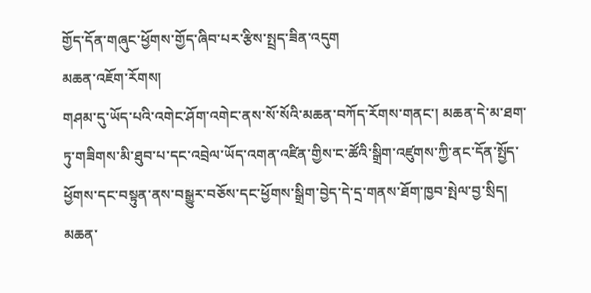གྱོད་དོན་གཞུང་ཕྱོགས་གྱོད་ཞིབ་པར་རྩིས་སྤྲད་ཟིན་འདུག
མཆན་འཇོག་རོགས།
གཤམ་དུ་ཡོད་པའི་འགེང་ཤོག་འགེང་ནས་སོ་སོའི་མཆན་བཀོད་རོགས་གནང་། མཆན་དེ་མ་ཐག་ཏུ་གཟིགས་མི་ཐུབ་པ་དང་འབྲེལ་ཡོད་འགན་འཛིན་གྱིས་ང་ཚོའི་སྒྲིག་འཛུགས་ཀྱི་ནང་དོན་སྤྱོད་ཕྱོགས་དང་བསྟུན་ནས་བསྒྱུར་བཅོས་དང་ཕྱོགས་སྒྲིག་བྱེད་དེ་དྲ་གནས་ཐོག་ཁྱབ་སྤེལ་བྱ་སྲིད། མཆན་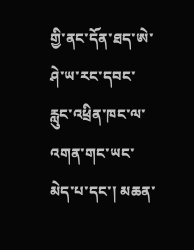གྱི་ནང་དོན་ཐད་ཨེ་ཤེ་ཡ་རང་དབང་རླུང་འཕྲིན་ཁང་ལ་འགན་གང་ཡང་མེད་པ་དང་། མཆན་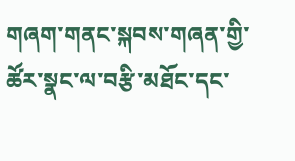གཞག་གནང་སྐབས་གཞན་གྱི་ཚོར་སྣང་ལ་བརྩི་མཐོང་དང་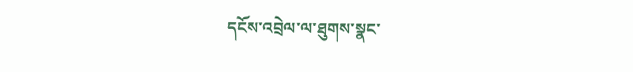དངོས་འབྲེལ་ལ་ཐུགས་སྣང་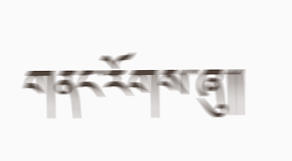གནང་རོགས་ཞུ༎